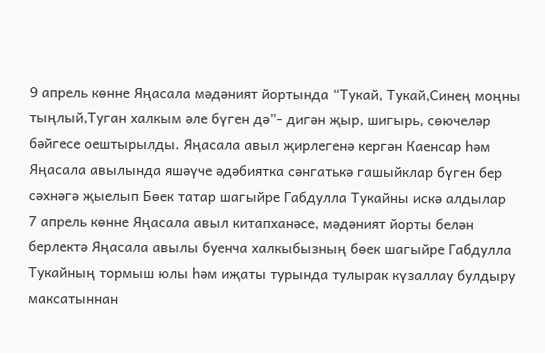9 апрель көнне Яңасала мәдәният йортында “Тукай, Тукай,Синең моңны тыңлый,Туган халкым әле бүген дә”- дигән җыр, шигырь, сөючеләр бәйгесе оештырылды. Яңасала авыл җирлегенә кергән Каенсар һәм Яңасала авылында яшәүче әдәбиятка сәнгатькә гашыйклар бүген бер сәхнәгә җыелып Бөек татар шагыйре Габдулла Тукайны искә алдылар
7 апрель көнне Яңасала авыл китапханәсе, мәдәният йорты белән берлектә Яңасала авылы буенча халкыбызның бөек шагыйре Габдулла Тукайның тормыш юлы һәм иҗаты турында тулырак күзаллау булдыру максатыннан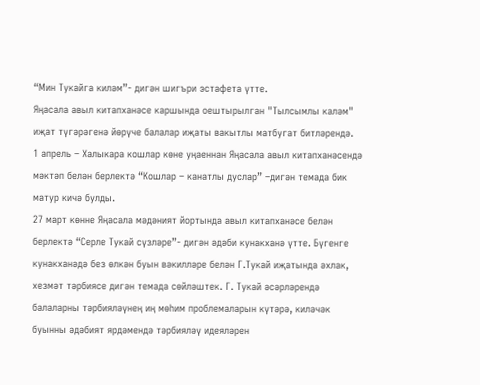“Мин Тукайга киләм”- дигән шигъри эстафета үтте.
Яңасала авыл китапханәсе каршында оештырылган "Тылсымлы каләм" иҗат түгәрәгенә йөрүче балалар иҗаты вакытлы матбугат битләрендә.
1 апрель – Халыкара кошлар көне уңаеннан Яңасала авыл китапханәсендә мәктәп белән берлектә “Кошлар – канатлы дуслар” –дигән темада бик матур кичә булды.
27 март көнне Яңасала мәдәният йортында авыл китапханәсе белән берлектә “Серле Тукай сүзләре”- дигән әдәби кунакханә үтте. Бүгенге кунакханәдә без өлкән буын вәкилләре белән Г.Тукай иҗатында әхлак, хезмәт тәрбиясе дигән темада сөйләштек. Г. Тукай әсәрләрендә балаларны тәрбияләүнең иң мөһим проблемаларын күтәрә, киләчәк буынны әдәбият ярдәмендә тәрбияләү идеяләрен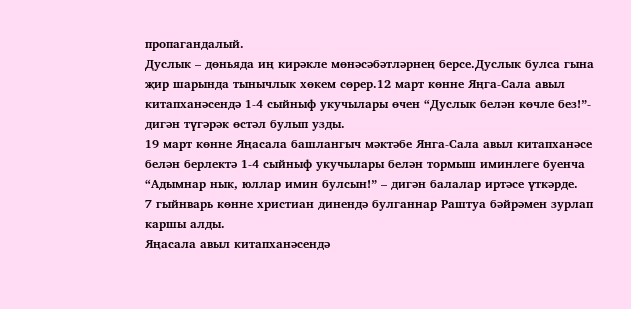пропагандалый.
Дуслык – дөньяда иң кирәкле мөнәсәбәтләрнең берсе.Дуслык булса гына җир шарында тынычлык хөкем сөрер.12 март көнне Яңга-Сала авыл китапханәсендә 1-4 сыйныф укучылары өчен “Дуслык белән көчле без!”- дигән түгәрәк өстәл булып узды.
19 март көнне Яңасала башлангыч мәктәбе Янга-Сала авыл китапханәсе белән берлектә 1-4 сыйныф укучылары белән тормыш иминлеге буенча “Адымнар нык, юллар имин булсын!” – дигән балалар иртәсе үткәрде.
7 гыйнварь көнне христиан динендә булганнар Раштуа бәйрәмен зурлап каршы алды.
Яңасала авыл китапханәсендә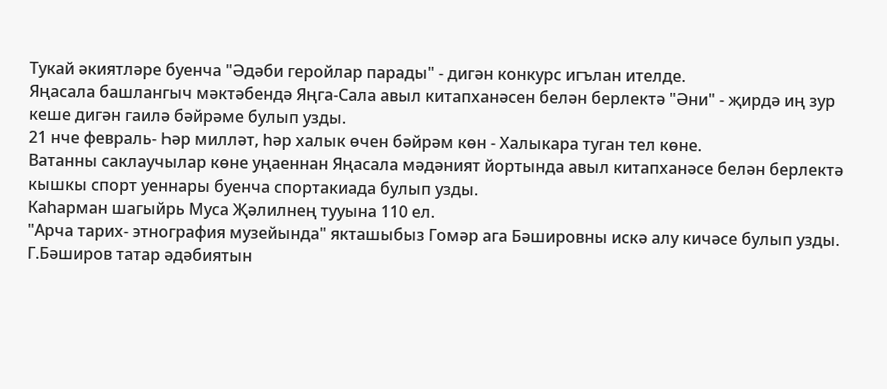Тукай әкиятләре буенча "Әдәби геройлар парады" - дигән конкурс игълан ителде.
Яңасала башлангыч мәктәбендә Яңга-Сала авыл китапханәсен белән берлектә "Әни" - җирдә иң зур кеше дигән гаилә бәйрәме булып узды.
21 нче февраль- Һәр милләт, һәр халык өчен бәйрәм көн - Халыкара туган тел көне.
Ватанны саклаучылар көне уңаеннан Яңасала мәдәният йортында авыл китапханәсе белән берлектә кышкы спорт уеннары буенча спортакиада булып узды.
Каһарман шагыйрь Муса Җәлилнең тууына 110 ел.
"Арча тарих- этнография музейында" якташыбыз Гомәр ага Бәшировны искә алу кичәсе булып узды.
Г.Бәширов татар әдәбиятын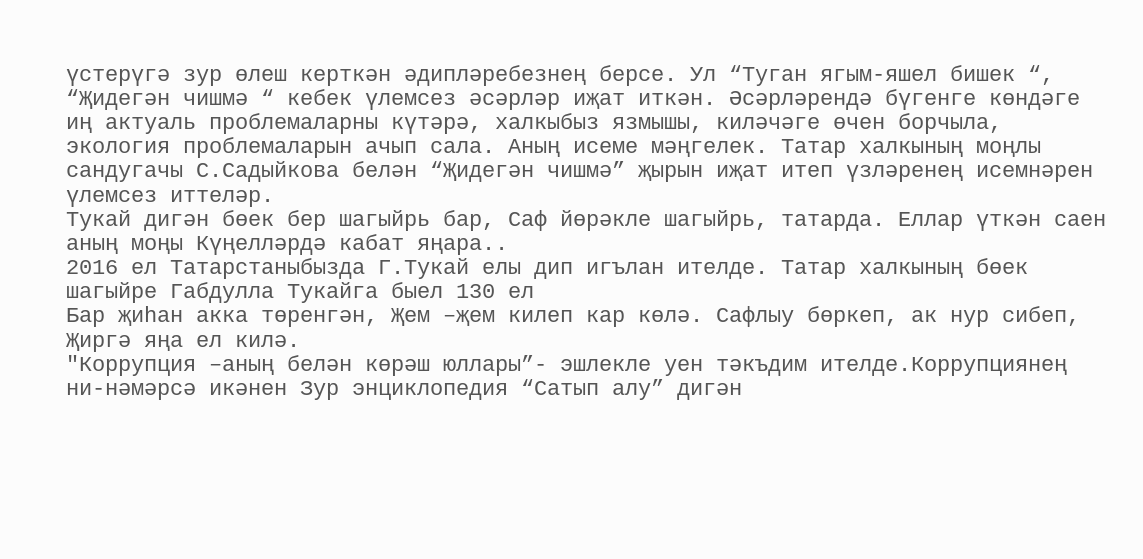үстерүгә зур өлеш керткән әдипләребезнең берсе. Ул “Туган ягым-яшел бишек “, “Җидегән чишмә “ кебек үлемсез әсәрләр иҗат иткән. Әсәрләрендә бүгенге көндәге иң актуаль проблемаларны күтәрә, халкыбыз язмышы, киләчәге өчен борчыла, экология проблемаларын ачып сала. Аның исеме мәңгелек. Татар халкының моңлы сандугачы С.Садыйкова белән “Җидегән чишмә” җырын иҗат итеп үзләренең исемнәрен үлемсез иттеләр.
Тукай дигән бөек бер шагыйрь бар, Саф йөрәкле шагыйрь, татарда. Еллар үткән саен аның моңы Күңелләрдә кабат яңара..
2016 ел Татарстаныбызда Г.Тукай елы дип игълан ителде. Татар халкының бөек шагыйре Габдулла Тукайга быел 130 ел
Бар җиһан акка төренгән, Җем –җем килеп кар көлә. Сафлыу бөркеп, ак нур сибеп, Җиргә яңа ел килә.
"Коррупция –аның белән көрәш юллары”- эшлекле уен тәкъдим ителде.Коррупциянең ни-нәмәрсә икәнен Зур энциклопедия “Сатып алу” дигән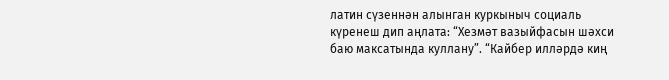латин сүзеннән алынган куркыныч социаль күренеш дип аңлата: “Хезмәт вазыйфасын шәхси баю максатында куллану”. “Кайбер илләрдә киң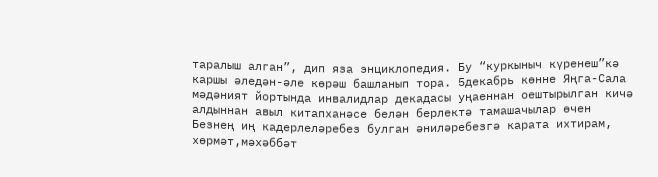таралыш алган”, дип яза энциклопедия. Бу “куркыныч күренеш”кә каршы әледән-әле көрәш башланып тора. 5декабрь көнне Яңга-Сала мәдәният йортында инвалидлар декадасы уңаеннан оештырылган кичә алдыннан авыл китапханәсе белән берлектә тамашачылар өчен
Безнең иң кадерлеләребез булган әниләребезгә карата ихтирам, хөрмәт,мәхәббәт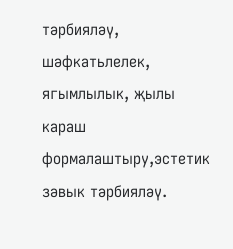тәрбияләү, шәфкатьлелек, ягымлылык, җылы караш формалаштыру,эстетик зәвык тәрбияләү.